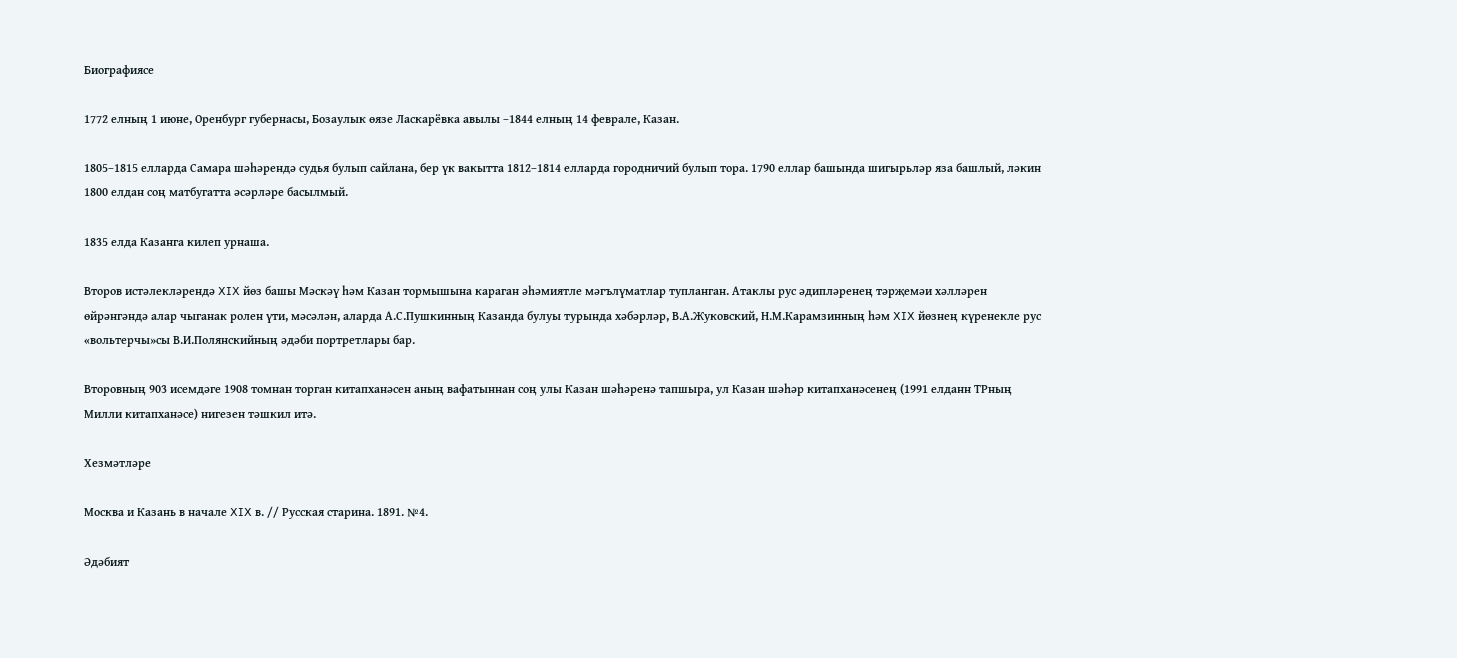Биографиясе

1772 елның 1 июне, Оренбург губернасы, Бозаулык өязе Ласкарёвка авылы –1844 елның 14 феврале, Казан.

1805–1815 елларда Самара шәһәрендә судья булып сайлана, бер үк вакытта 1812–1814 елларда городничий булып тора. 1790 еллар башында шигырьләр яза башлый, ләкин 1800 елдан соң матбугатта әсәрләре басылмый.

1835 елда Казанга килеп урнаша.

Второв истәлекләрендә XIX йөз башы Мәскәү һәм Казан тормышына караган әһәмиятле мәгълүматлар тупланган. Атаклы рус әдипләренең тәрҗемәи хәлләрен өйрәнгәндә алар чыганак ролен үти, мәсәлән, аларда А.С.Пушкинның Казанда булуы турында хәбәрләр, В.А.Жуковский, Н.М.Карамзинның һәм XIX йөзнең күренекле рус «вольтерчы»сы В.И.Полянскийның әдәби портретлары бар.

Второвның 903 исемдәге 1908 томнан торган китапханәсен аның вафатыннан соң улы Казан шәһәренә тапшыра, ул Казан шәһәр китапханәсенең (1991 елданн ТРның Милли китапханәсе) нигезен тәшкил итә.

Хезмәтләре

Москва и Казань в начале XIX в. // Русская старина. 1891. №4.

Әдәбият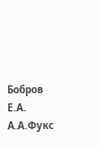Бобров Е.А. А.А.Фукс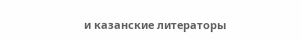и казанские литераторы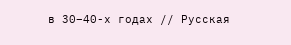в 30–40-х годах // Русская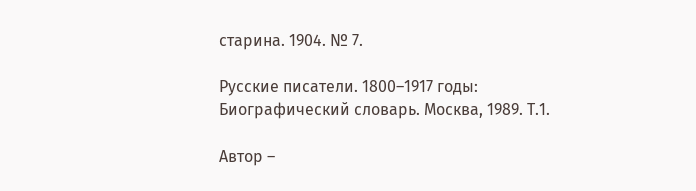старина. 1904. № 7.

Русские писатели. 1800–1917 годы: Биографический словарь. Москва, 1989. Т.1.

Автор –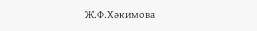Ж.Ф.Хәкимова